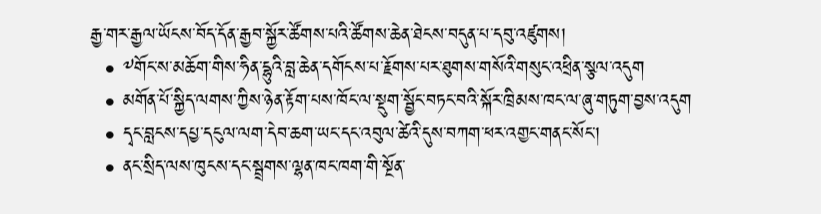རྒྱ་གར་རྒྱལ་ཡོངས་བོད་དོན་རྒྱབ་སྐྱོར་ཚོགས་པའི་ཚོགས་ཆེན་ཐེངས་བདུན་པ་དབུ་འཛུགས།
  • ༸གོང་ས་མཆོག་གིས་ཧིན་དྷུའི་བླ་ཆེན་དགོངས་པ་རྗོགས་པར་ཐུགས་གསོའི་གསུང་འཕྲིན་སྩལ་འདུག
  • མགོན་པོ་སྐྱིད་ལགས་ཀྱིས་ཉེན་རྟོག་པས་ཁོང་ལ་སྡུག་སྦྱོང་བཏང་བའི་སྐོར་ཁྲིམས་ཁང་ལ་ཞུ་གཏུག་བྱས་འདུག
  • དྭང་བླངས་དཔྱ་དངུལ་ལག་དེབ་ཆག་ཡང་དང་འབུལ་ཚེའི་དུས་བཀག་ཕར་འགྱང་གནང་སོང་།
  • ནང་སྲིད་ལས་ཁུངས་དང་སྦྲགས་ལྷན་ཁང་ཁག་གི་སྔོན་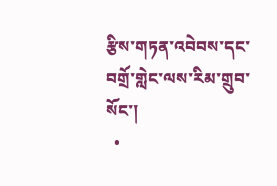རྩིས་གཏན་འབེབས་དང་བགྲོ་གླེང་ལས་རིམ་གྲུབ་སོང་།
  •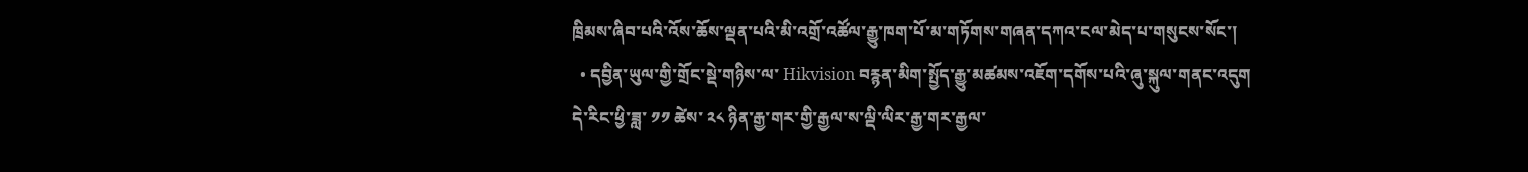ཁྲིམས་ཞིབ་པའི་འོས་ཆོས་ལྡན་པའི་མི་འགྲོ་འཚོལ་རྒྱུ་ཁག་པོ་མ་གཏོགས་གཞན་དཀའ་ངལ་མེད་པ་གསུངས་སོང་།
  • དབྱིན་ཡུལ་གྱི་གྲོང་སྡེ་གཉིས་ལ་ Hikvision བརྙན་མིག་སྤྱོད་རྒྱུ་མཚམས་འཇོག་དགོས་པའི་ཞུ་སྐུལ་གནང་འདུག
དེ་རིང་ཕྱི་ཟླ་ ༡༡ ཚེས་ ༢༨ ཉིན་རྒྱ་གར་གྱི་རྒྱལ་ས་ལྡི་ལིར་རྒྱ་གར་རྒྱལ་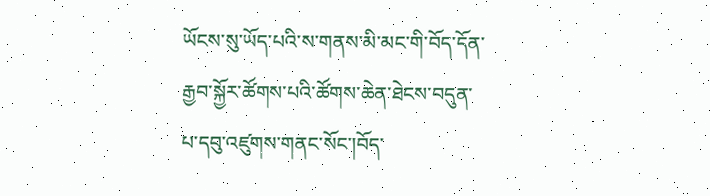ཡོངས་སུ་ཡོད་པའི་ས་གནས་མི་མང་གི་བོད་དོན་རྒྱབ་སྐྱོར་ཚོགས་པའི་ཚོགས་ཆེན་ཐེངས་བདུན་པ་དབུ་འཛུགས་གནང་སོང་།བོད་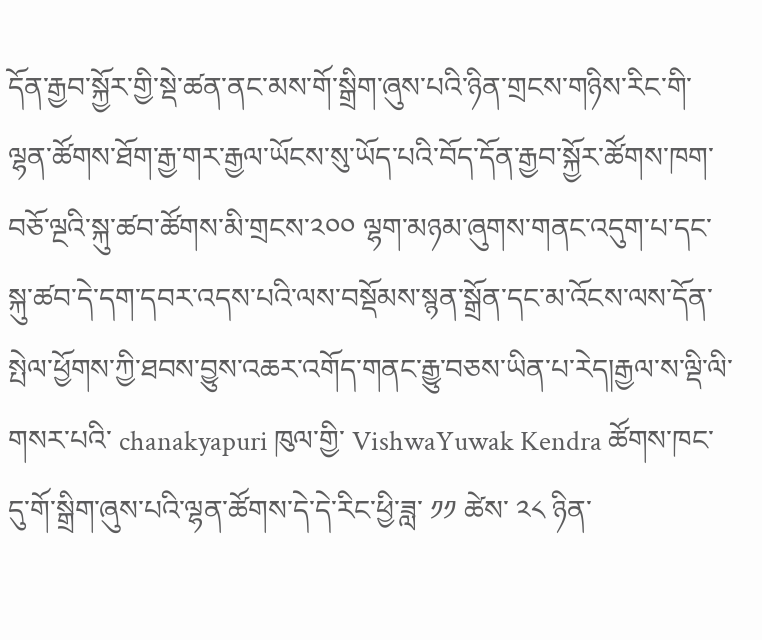དོན་རྒྱབ་སྐྱོར་གྱི་སྡེ་ཚན་ནང་མས་གོ་སྒྲིག་ཞུས་པའི་ཉིན་གྲངས་གཉིས་རིང་གི་ལྷན་ཚོགས་ཐོག་རྒྱ་གར་རྒྱལ་ཡོངས་སུ་ཡོད་པའི་བོད་དོན་རྒྱབ་སྐྱོར་ཚོགས་ཁག་བཅོ་ལྔའི་སྐུ་ཚབ་ཚོགས་མི་གྲངས་༢༠༠ ལྷག་མཉམ་ཞུགས་གནང་འདུག་པ་དང་སྐུ་ཚབ་དེ་དག་དབར་འདས་པའི་ལས་བསྡོམས་སྙན་སྒྲོན་དང་མ་འོངས་ལས་དོན་སྤེལ་ཕྱོགས་ཀྱི་ཐབས་བྱུས་འཆར་འགོད་གནང་རྒྱུ་བཅས་ཡིན་པ་རེད།རྒྱལ་ས་ལྡི་ལི་གསར་པའི་ chanakyapuri ཁུལ་གྱི་ VishwaYuwak Kendra ཚོགས་ཁང་དུ་གོ་སྒྲིག་ཞུས་པའི་ལྷན་ཚོགས་དེ་དེ་རིང་ཕྱི་ཟླ་ ༡༡ ཚེས་ ༢༨ ཉིན་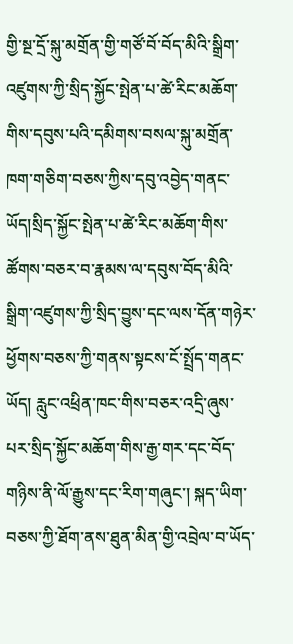གྱི་སྔ་དྲོ་སྐུ་མགྲོན་གྱི་གཙོ་བོ་བོད་མིའི་སྒྲིག་འཛུགས་ཀྱི་སྲིད་སྐྱོང་སྤེན་པ་ཚེ་རིང་མཆོག་གིས་དབུས་པའི་དམིགས་བསལ་སྐུ་མགྲོན་ཁག་གཅིག་བཅས་ཀྱིས་དབུ་འབྱེད་གནང་ཡོད།སྲིད་སྐྱོང་སྤེན་པ་ཚེ་རིང་མཆོག་གིས་ཚོགས་བཅར་བ་རྣམས་ལ་དབུས་བོད་མིའི་སྒྲིག་འཛུགས་ཀྱི་སྲིད་བྱུས་དང་ལས་དོན་གཉེར་ཕྱོགས་བཅས་ཀྱི་གནས་སྟངས་ངོ་སྤྲོད་གནང་ཡོད། རླུང་འཕྲིན་ཁང་གིས་བཅར་འདྲི་ཞུས་པར་སྲིད་སྐྱོང་མཆོག་གིས་རྒྱ་གར་དང་བོད་གཉིས་ནི་ལོ་རྒྱུས་དང་རིག་གཞུང་། སྐད་ཡིག་བཅས་ཀྱི་ཐོག་ནས་ཐུན་མིན་གྱི་འབྲེལ་བ་ཡོད་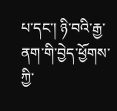པ་དང་། ཉི་བའི་རྒྱ་ནག་གི་བྱེད་ཕྱོགས་ཀྱི་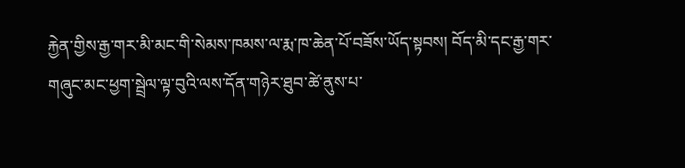རྐྱེན་གྱིས་རྒྱ་གར་མི་མང་གི་སེམས་ཁམས་ལ་རྨ་ཁ་ཆེན་པོ་བཟོས་ཡོད་སྟབས། བོད་མི་དང་རྒྱ་གར་གཞུང་མང་ཕྱག་སྦྲེལ་ལྟ་བུའི་ལས་དོན་གཉེར་ཐུབ་ཚེ་ནུས་པ་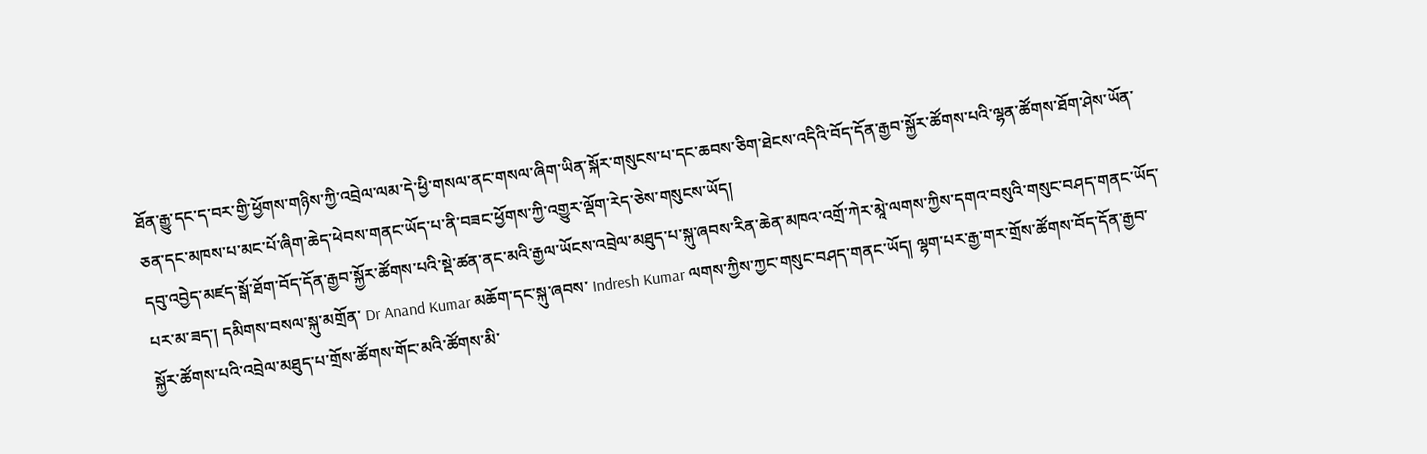ཐོན་རྒྱུ་དང་ད་བར་གྱི་ཕྱོགས་གཉིས་ཀྱི་འབྲེལ་ལམ་དེ་ཕྱི་གསལ་ནང་གསལ་ཞིག་ཡིན་སྐོར་གསུངས་པ་དང་ཆབས་ཅིག་ཐེངས་འདིའི་བོད་དོན་རྒྱབ་སྐྱོར་ཚོགས་པའི་ལྷན་ཚོགས་ཐོག་ཤེས་ཡོན་ཅན་དང་མཁས་པ་མང་པོ་ཞིག་ཆེད་ཕེབས་གནང་ཡོད་པ་ནི་བཟང་ཕྱོགས་ཀྱི་འགྱུར་ལྡོག་རེད་ཅེས་གསུངས་ཡོད།
དབུ་འབྱེད་མཛད་སྒོ་ཐོག་བོད་དོན་རྒྱབ་སྐྱོར་ཚོགས་པའི་སྡེ་ཚན་ནང་མའི་རྒྱལ་ཡོངས་འབྲེལ་མཐུད་པ་སྐུ་ཞབས་རིན་ཆེན་མཁའ་འགྲོ་ཀེར་མཱེ་ལགས་ཀྱིས་དགའ་བསུའི་གསུང་བཤད་གནང་ཡོད་པར་མ་ཟད་། དམིགས་བསལ་སྐུ་མགྲོན་ Dr Anand Kumar མཆོག་དང་སྐུ་ཞབས་ Indresh Kumar ལགས་ཀྱིས་ཀྱང་གསུང་བཤད་གནང་ཡོད། ལྷག་པར་རྒྱ་གར་གྲོས་ཚོགས་བོད་དོན་རྒྱབ་སྐྱོར་ཚོགས་པའི་འབྲེལ་མཐུད་པ་གྲོས་ཚོགས་གོང་མའི་ཚོགས་མི་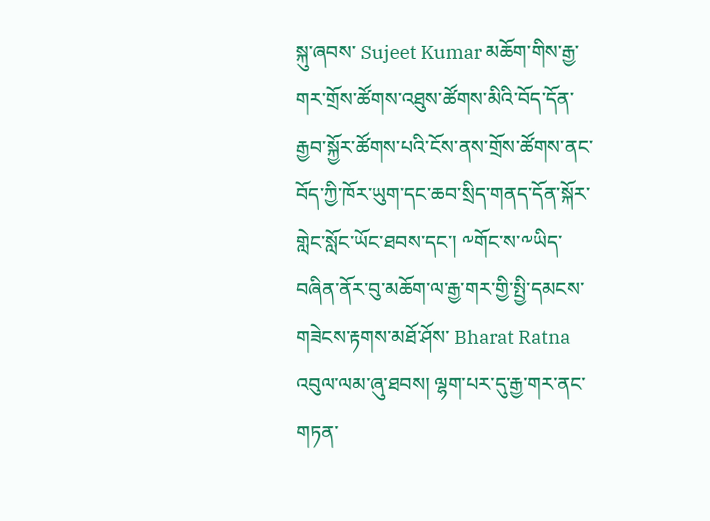སྐུ་ཞབས་ Sujeet Kumar མཆོག་གིས་རྒྱ་གར་གྲོས་ཚོགས་འཐུས་ཚོགས་མིའི་བོད་དོན་རྒྱབ་སྐྱོར་ཚོགས་པའི་ངོས་ནས་གྲོས་ཚོགས་ནང་བོད་ཀྱི་ཁོར་ཡུག་དང་ཆབ་སྲིད་གནད་དོན་སྐོར་གླེང་སློང་ཡོང་ཐབས་དང་། ༸གོང་ས་༸ཡིད་བཞིན་ནོར་བུ་མཆོག་ལ་རྒྱ་གར་གྱི་སྤྱི་དམངས་གཟེངས་རྟགས་མཐོ་ཤོས་ Bharat Ratna འབུལ་ལམ་ཞུ་ཐབས། ལྷག་པར་དུ་རྒྱ་གར་ནང་གཏན་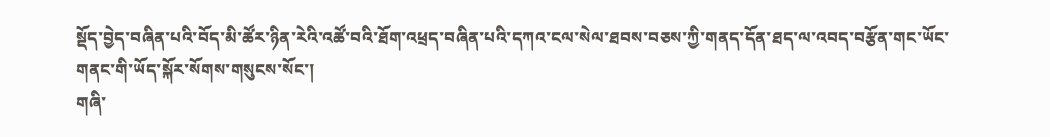སྡོད་བྱེད་བཞིན་པའི་བོད་མི་ཚོར་ཉིན་རེའི་འཚོ་བའི་ཐོག་འཕྲད་བཞིན་པའི་དཀའ་ངལ་སེལ་ཐབས་བཅས་ཀྱི་གནད་དོན་ཐད་ལ་འབད་བརྩོན་གང་ཡོང་གནང་གི་ཡོད་སྐོར་སོགས་གསུངས་སོང་།
གཞི་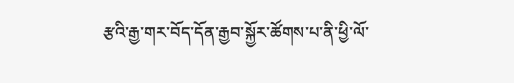རྩའི་རྒྱ་གར་བོད་དོན་རྒྱབ་སྐྱོར་ཚོགས་པ་ནི་ཕྱི་ལོ་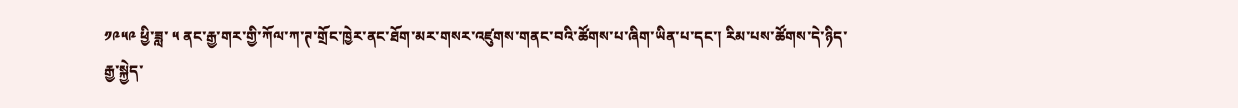༡༩༥༩ ཕྱི་ཟླ་ ༥ ནང་རྒྱ་གར་གྱི་ཀོལ་ཀ་ཊ་གྲོང་ཁྱེར་ནང་ཐོག་མར་གསར་འཛུགས་གནང་བའི་ཚོགས་པ་ཞིག་ཡིན་པ་དང་། ཪིམ་པས་ཚོགས་དེ་ཉིད་རྒྱ་སྐྱེད་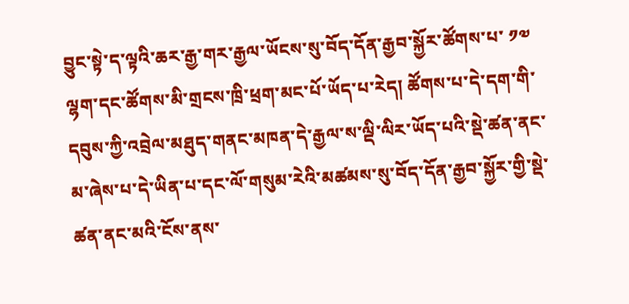བྱུང་སྟེ་ད་ལྟའི་ཆར་རྒྱ་གར་རྒྱལ་ཡོངས་སུ་བོད་དོན་རྒྱབ་སྐྱོར་ཚོགས་པ་ ༡༧ ལྷག་དང་ཚོགས་མི་གྲངས་ཁྲི་ཕྲག་མང་པོ་ཡོད་པ་རེད། ཚོགས་པ་དེ་དག་གི་དབུས་ཀྱི་འབྲེལ་མཐུད་གནང་མཁན་དེ་རྒྱལ་ས་ལྡི་ལིར་ཡོད་པའི་སྡེ་ཚན་ནང་མ་ཞེས་པ་དེ་ཡིན་པ་དང་ལོ་གསུམ་རེའི་མཚམས་སུ་བོད་དོན་རྒྱབ་སྐྱོར་གྱི་སྡེ་ཚན་ནང་མའི་ངོས་ནས་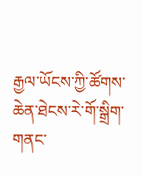རྒྱལ་ཡོངས་ཀྱི་ཚོགས་ཆེན་ཐེངས་རེ་གོ་སྒྲིག་གནང་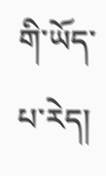གི་ཡོད་པ་རེད།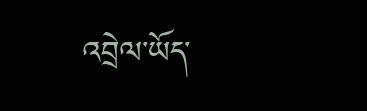འབྲེལ་ཡོད་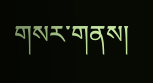གསར་གནས།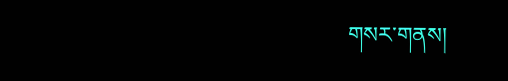གསར་གནས།